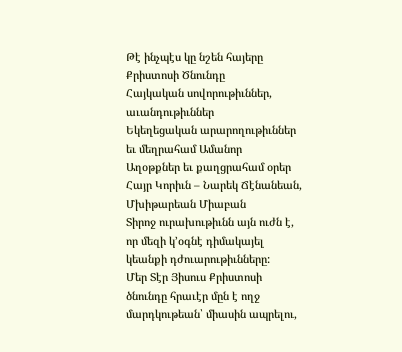Թէ ինչպէս կը նշեն հայերը Քրիստոսի Ծնունդը
Հայկական սովորութիւններ, աւանդութիւններ
Եկեղեցական արարողութիւններ եւ մեղրահամ Ամանոր
Աղօթքներ եւ քաղցրահամ օրեր
Հայր Կորիւն – Նարեկ Ճէնանեան, Մխիթարեան Միաբան
Տիրոջ ուրախութիւնն այն ուժն է, որ մեզի կ՚օգնէ դիմակայել կեանքի դժուարութիւնները:
Մեր Տէր Յիսուս Քրիստոսի ծնունդը հրաւէր մըն է ողջ մարդկութեան՝ միասին ապրելու,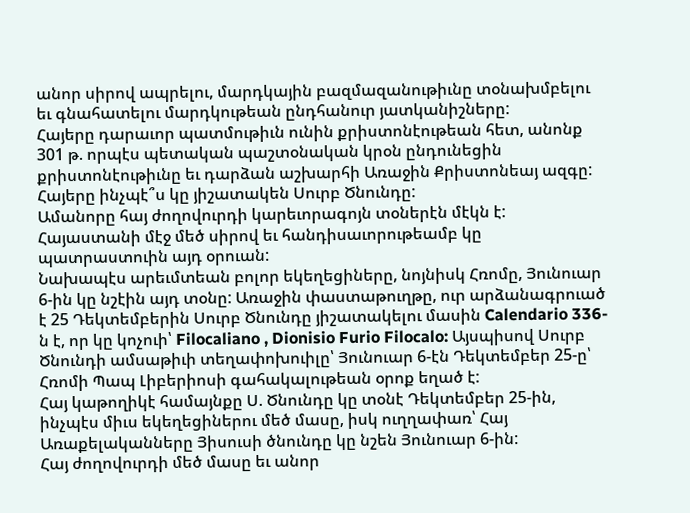անոր սիրով ապրելու, մարդկային բազմազանութիւնը տօնախմբելու եւ գնահատելու մարդկութեան ընդհանուր յատկանիշները:
Հայերը դարաւոր պատմութիւն ունին քրիստոնէութեան հետ, անոնք 301 թ. որպէս պետական պաշտօնական կրօն ընդունեցին քրիստոնէութիւնը եւ դարձան աշխարհի Առաջին Քրիստոնեայ ազգը:
Հայերը ինչպէ՞ս կը յիշատակեն Սուրբ Ծնունդը:
Ամանորը հայ ժողովուրդի կարեւորագոյն տօներէն մէկն է: Հայաստանի մէջ մեծ սիրով եւ հանդիսաւորութեամբ կը պատրաստուին այդ օրուան:
Նախապէս արեւմտեան բոլոր եկեղեցիները, նոյնիսկ Հռոմը, Յունուար 6-ին կը նշէին այդ տօնը: Առաջին փաստաթուղթը, ուր արձանագրուած է 25 Դեկտեմբերին Սուրբ Ծնունդը յիշատակելու մասին Calendario 336-ն է, որ կը կոչուի՝ Filocaliano , Dionisio Furio Filocalo: Այսպիսով Սուրբ Ծնունդի ամսաթիւի տեղափոխուիլը՝ Յունուար 6-էն Դեկտեմբեր 25-ը՝ Հռոմի Պապ Լիբերիոսի գահակալութեան օրոք եղած է:
Հայ կաթողիկէ համայնքը Ս. Ծնունդը կը տօնէ Դեկտեմբեր 25-ին, ինչպէս միւս եկեղեցիներու մեծ մասը, իսկ ուղղափառ՝ Հայ Առաքելականները Յիսուսի ծնունդը կը նշեն Յունուար 6-ին:
Հայ ժողովուրդի մեծ մասը եւ անոր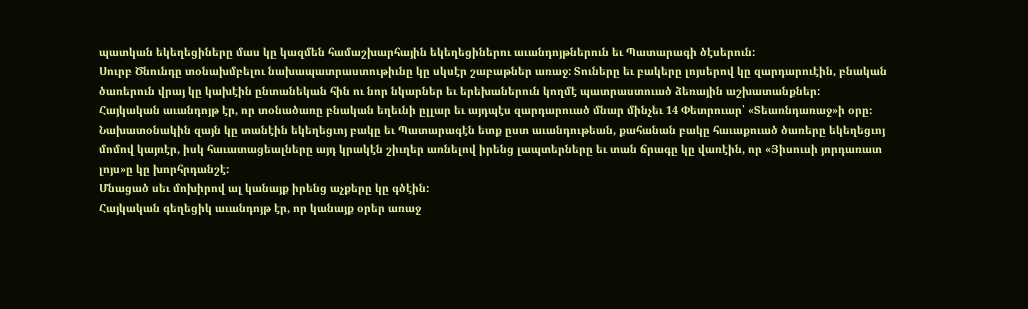պատկան եկեղեցիները մաս կը կազմեն համաշխարհային եկեղեցիներու աւանդոյթներուն եւ Պատարագի ծէսերուն:
Սուրբ Ծնունդը տօնախմբելու նախապատրաստութիւնը կը սկսէր շաբաթներ առաջ: Տուները եւ բակերը լոյսերով կը զարդարուէին, բնական ծառերուն վրայ կը կախէին ընտանեկան հին ու նոր նկարներ եւ երեխաներուն կողմէ պատրաստուած ձեռային աշխատանքներ:
Հայկական աւանդոյթ էր, որ տօնածառը բնական եղեւնի ըլլար եւ այդպէս զարդարուած մնար մինչեւ 14 Փետրուար՝ «Տեառնդառաջ»ի օրը։
Նախատօնակին զայն կը տանէին եկեղեցւոյ բակը եւ Պատարագէն ետք ըստ աւանդութեան, քահանան բակը հաւաքուած ծառերը եկեղեցւոյ մոմով կայռէր, իսկ հաւատացեալները այդ կրակէն շիւղեր առնելով իրենց լապտերները եւ տան ճրագը կը վառէին, որ «Յիսուսի յորդառատ լոյս»ը կը խորհրդանշէ:
Մնացած սեւ մոխիրով ալ կանայք իրենց աչքերը կը գծէին:
Հայկական գեղեցիկ աւանդոյթ էր, որ կանայք օրեր առաջ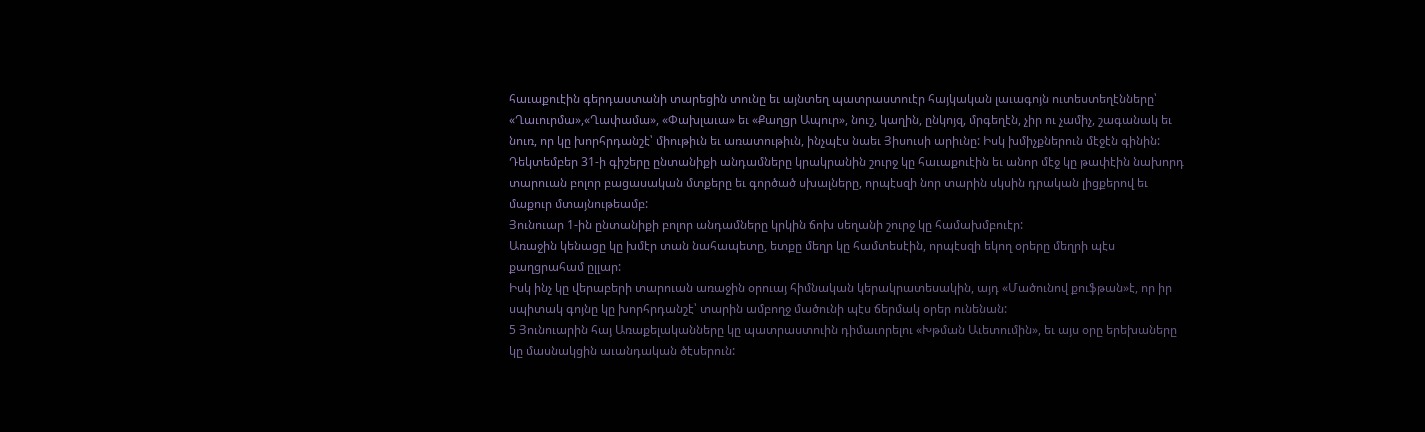հաւաքուէին գերդաստանի տարեցին տունը եւ այնտեղ պատրաստուէր հայկական լաւագոյն ուտեստեղէնները՝ «Ղաւուրմա»,«Ղափամա», «Փախլաւա» եւ «Քաղցր Ապուր», նուշ, կաղին, ընկոյզ, մրգեղէն, չիր ու չամիչ, շագանակ եւ նուռ, որ կը խորհրդանշէ՝ միութիւն եւ առատութիւն, ինչպէս նաեւ Յիսուսի արիւնը: Իսկ խմիչքներուն մէջէն գինին:
Դեկտեմբեր 31-ի գիշերը ընտանիքի անդամները կրակրանին շուրջ կը հաւաքուէին եւ անոր մէջ կը թափէին նախորդ տարուան բոլոր բացասական մտքերը եւ գործած սխալները, որպէսզի նոր տարին սկսին դրական լիցքերով եւ մաքուր մտայնութեամբ:
Յունուար 1-ին ընտանիքի բոլոր անդամները կրկին ճոխ սեղանի շուրջ կը համախմբուէր:
Առաջին կենացը կը խմէր տան նահապետը, ետքը մեղր կը համտեսէին, որպէսզի եկող օրերը մեղրի պէս քաղցրահամ ըլլար:
Իսկ ինչ կը վերաբերի տարուան առաջին օրուայ հիմնական կերակրատեսակին, այդ «Մածունով քուֆթան»է, որ իր սպիտակ գոյնը կը խորհրդանշէ՝ տարին ամբողջ մածունի պէս ճերմակ օրեր ունենան:
5 Յունուարին հայ Առաքելականները կը պատրաստուին դիմաւորելու «Խթման Աւետումին», եւ այս օրը երեխաները կը մասնակցին աւանդական ծէսերուն: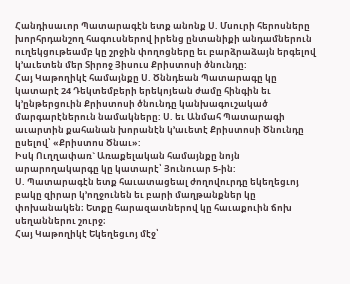Հանդիսաւոր Պատարագէն ետք անոնք Ս. Մսուրի հերոսները խորհրդանշող հագուսներով իրենց ընտանիքի անդամներուն ուղեկցութեամբ կը շրջին փողոցները եւ բարձրաձայն երգելով կ՚աւետեն մեր Տիրոջ Յիսուս Քրիստոսի ծնունդը:
Հայ Կաթողիկէ համայնքը Ս. Ծննդեան Պատարագը կը կատարէ 24 Դեկտեմբերի երեկոյեան ժամը հինգին եւ կ՚ընթերցուին Քրիստոսի ծնունդը կանխագուշակած մարգարէներուն նամակները: Ս. եւ Անմահ Պատարագի աւարտին քահանան խորանէն կ՚աւետէ Քրիստոսի Ծնունդը ըսելով՝ «Քրիստոս Ծնաւ»:
Իսկ Ուղղափառ` Առաքելական համայնքը նոյն արարողակարգը կը կատարէ՝ Յունուար 5-ին:
Ս. Պատարագէն ետք հաւատացեալ ժողովուրդը եկեղեցւոյ բակը զիրար կ՚ողջունեն եւ բարի մաղթանքներ կը փոխանակեն։ Ետքը հարազատներով կը հաւաքուին ճոխ սեղաններու շուրջ։
Հայ Կաթողիկէ Եկեղեցւոյ մէջ՝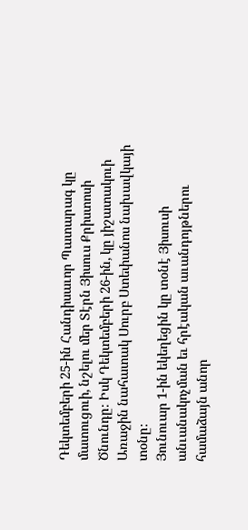Դեկտեմբերի 25-ին Հանդիսաւոր Պատարագ կը մատուցուի, նշելու մեր Տէրն Յիսուս Քրիստոսի Ծնունդը։ Իսկ Դեկտեմբերի 26-ին, կը յիշատակուի Առաջին նահատակ Սուրբ Ստեփանոս նախավկայի տօնը։
Յունուար 1-ին եկեղեցին կը տօնէ Յիսուսի անւանակոչման եւ հրէական աւանդոյթներու համաձայն անոր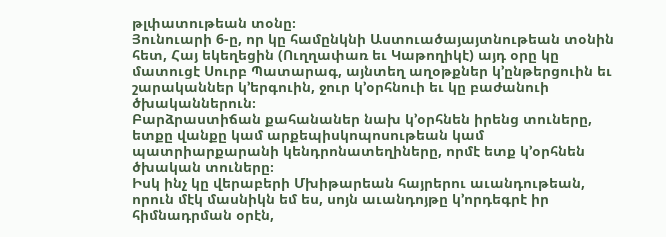թլփատութեան տօնը։
Յունուարի 6-ը, որ կը համընկնի Աստուածայայտնութեան տօնին հետ, Հայ եկեղեցին (Ուղղափառ եւ Կաթողիկէ) այդ օրը կը մատուցէ Սուրբ Պատարագ, այնտեղ աղօթքներ կ՚ընթերցուին եւ շարականներ կ՚երգուին, ջուր կ՚օրհնուի եւ կը բաժանուի ծխականներուն։
Բարձրաստիճան քահանաներ նախ կ՚օրհնեն իրենց տուները, ետքը վանքը կամ արքեպիսկոպոսութեան կամ պատրիարքարանի կենդրոնատեղիները, որմէ ետք կ՚օրհնեն ծխական տուները։
Իսկ ինչ կը վերաբերի Մխիթարեան հայրերու աւանդութեան, որուն մէկ մասնիկն եմ ես, սոյն աւանդոյթը կ՚որդեգրէ իր հիմնադրման օրէն,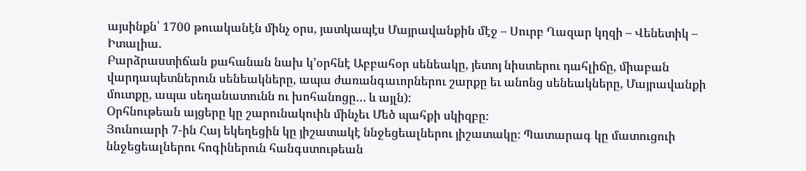այսինքն՝ 1700 թուականէն մինչ օրս, յատկապէս Մայրավանքին մէջ – Սուրբ Ղազար կղզի – Վենետիկ – Իտալիա.
Բարձրաստիճան քահանան նախ կ՚օրհնէ Աբբահօր սենեակը, յետոյ նիստերու դահլիճը, միաբան վարդապետներուն սենեակները, ապա ժառանգաւորներու շարքը եւ անոնց սենեակները, Մայրավանքի մուտքը, ապա սեղանատունն ու խոհանոցը… և այլն):
Օրհնութեան այցերը կը շարունակուին մինչեւ Մեծ պահքի սկիզբը։
Յունուարի 7-ին Հայ եկեղեցին կը յիշատակէ ննջեցեալներու յիշատակը։ Պատարագ կը մատուցուի ննջեցեալներու հոգիներուն հանգստութեան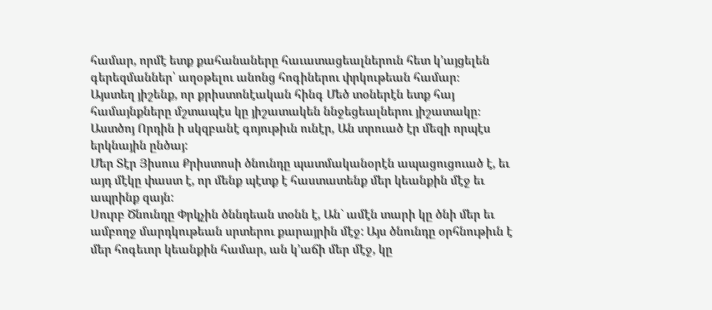համար, որմէ ետք քահանաները հաւատացեալներուն հետ կ՚այցելեն գերեզմաններ՝ աղօթելու անոնց հոգիներու փրկութեան համար։
Այստեղ յիշենք, որ քրիստոնէական հինգ Մեծ տօներէն ետք հայ համայնքները մշտապէս կը յիշատակեն ննջեցեալներու յիշատակը։
Աստծոյ Որդին ի սկզբանէ գոյութիւն ունէր, Ան տրուած էր մեզի որպէս երկնային ընծայ:
Մեր Տէր Յիսուս Քրիստոսի ծնունդը պատմականօրէն ապացուցուած է, եւ այդ մէկը փաստ է, որ մենք պէտք է հաստատենք մեր կեանքին մէջ եւ ապրինք զայն:
Սուրբ Ծնունդը Փրկչին ծննդեան տօնն է, Ան` ամէն տարի կը ծնի մեր եւ ամբողջ մարդկութեան սրտերու քարայրին մէջ: Այս ծնունդը օրհնութիւն է մեր հոգեւոր կեանքին համար, ան կ՚աճի մեր մէջ, կը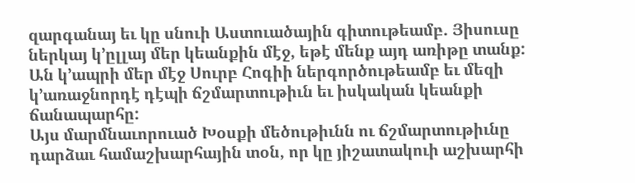զարգանայ եւ կը սնուի Աստուածային գիտութեամբ. Յիսուսը ներկայ կ՚ըլլայ մեր կեանքին մէջ, եթէ մենք այդ առիթը տանք:
Ան կ՚ապրի մեր մէջ Սուրբ Հոգիի ներգործութեամբ եւ մեզի կ՚առաջնորդէ դէպի ճշմարտութիւն եւ իսկական կեանքի ճանապարհը:
Այս մարմնաւորուած Խօսքի մեծութիւնն ու ճշմարտութիւնը դարձաւ համաշխարհային տօն, որ կը յիշատակուի աշխարհի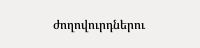ժողովուրդներու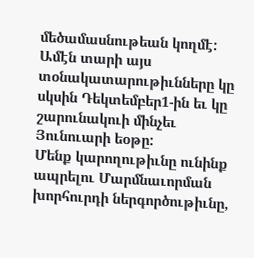մեծամասնութեան կողմէ:
Ամէն տարի այս տօնակատարութիւնները կը սկսին Դեկտեմբեր1-ին եւ կը շարունակուի մինչեւ Յունուարի եօթը:
Մենք կարողութիւնը ունինք ապրելու Մարմնաւորման խորհուրդի ներգործութիւնը,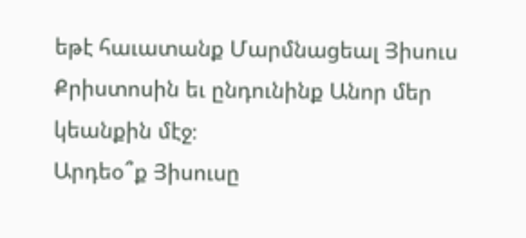եթէ հաւատանք Մարմնացեալ Յիսուս Քրիստոսին եւ ընդունինք Անոր մեր կեանքին մէջ։
Արդեօ՞ք Յիսուսը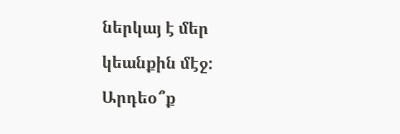ներկայ է մեր կեանքին մէջ:
Արդեօ՞ք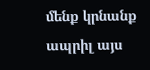մենք կրնանք ապրիլ այս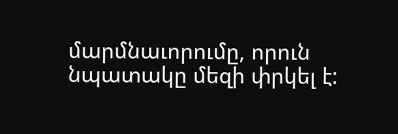մարմնաւորումը, որուն նպատակը մեզի փրկել է: